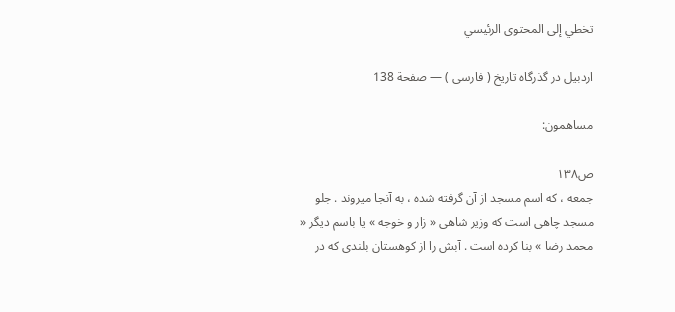تخطي إلى المحتوى الرئيسي

اردبيل در گذرگاه تاريخ ( فارسى ) — صفحة 138

مساهمون:

ص١٣٨
جمعه ، كه اسم مسجد از آن گرفته شده ، به آنجا ميروند . جلو مسجد چاهى است كه وزير شاهى « زار و خوجه » يا باسم ديگر « محمد رضا » بنا كرده است . آبش را از كوهستان بلندى كه در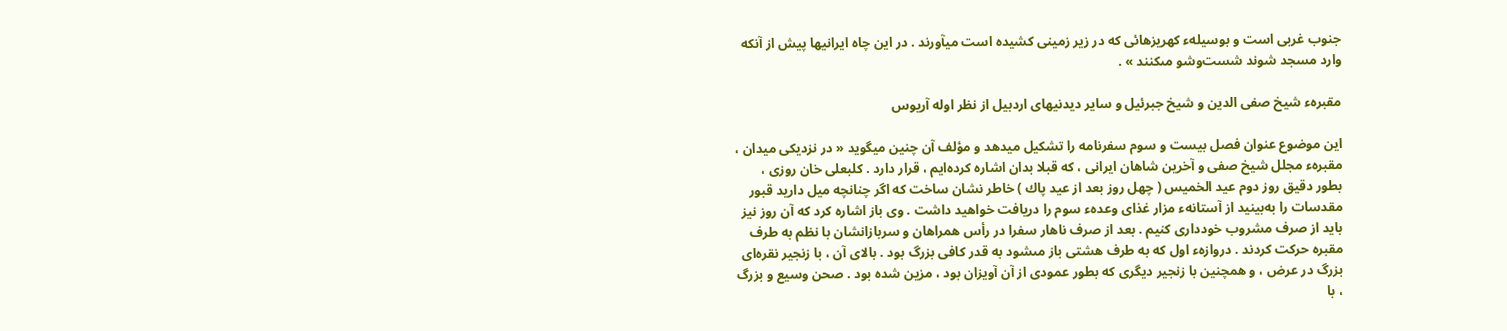جنوب غربى است و بوسيلهء كهريزهائى كه در زير زمينى كشيده است ميآورند . در اين چاه ايرانيها پيش از آنكه وارد مسجد شوند شست‌وشو مىكنند » .

مقبرهء شيخ صفى الدين و شيخ جبرئيل و ساير ديدنيهاى اردبيل از نظر اوله آريوس

اين موضوع عنوان فصل بيست و سوم سفرنامه را تشكيل ميدهد و مؤلف آن چنين ميگويد « در نزديكى ميدان ، مقبرهء مجلل شيخ صفى و آخرين شاهان ايرانى ، كه قبلا بدان اشاره كرده‌ايم ، قرار دارد . كلبعلى خان روزى ، بطور دقيق روز دوم عيد الخميس ( چهل روز بعد از عيد پاك ) خاطر نشان ساخت كه اگر چنانچه ميل داريد قبور مقدسات را به‌بينيد از آستانهء مزار غذاى وعدهء سوم را دريافت خواهيد داشت . وى باز اشاره كرد كه آن روز نيز بايد از صرف مشروب خوددارى كنيم . بعد از صرف ناهار سفرا در رأس همراهان و سربازانشان با نظم به طرف مقبره حركت كردند . دروازهء اول كه به طرف هشتى باز مىشود به قدر كافى بزرگ بود . بالاى آن ، با زنجير نقره‌اى بزرگ در عرض ، و همچنين با زنجير ديگرى كه بطور عمودى از آن آويزان بود ، مزين شده بود . صحن وسيع و بزرگ ، با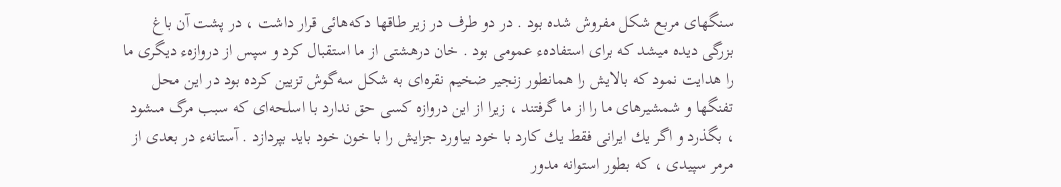سنگهاى مربع شكل مفروش شده بود . در دو طرف در زير طاقها دكه‌هائى قرار داشت ، در پشت آن باغ بزرگى ديده ميشد كه براى استفادهء عمومى بود . خان درهشتى از ما استقبال كرد و سپس از دروازهء ديگرى ما را هدايت نمود كه بالايش را همانطور زنجير ضخيم نقره‌اى به شكل سه‌گوش تزيين كرده بود در اين محل تفنگها و شمشيرهاى ما را از ما گرفتند ، زيرا از اين دروازه كسى حق ندارد با اسلحه‌اى كه سبب مرگ مىشود ، بگذرد و اگر يك ايرانى فقط يك كارد با خود بياورد جزايش را با خون خود بايد بپردازد . آستانهء در بعدى از مرمر سپيدى ، كه بطور استوانه مدور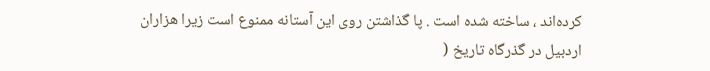كرده‌اند ، ساخته شده است . پا گذاشتن روى اين آستانه ممنوع است زيرا هزاران
اردبيل در گذرگاه تاريخ (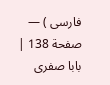فارسى ) — صفحة 138 | بابا صفرى